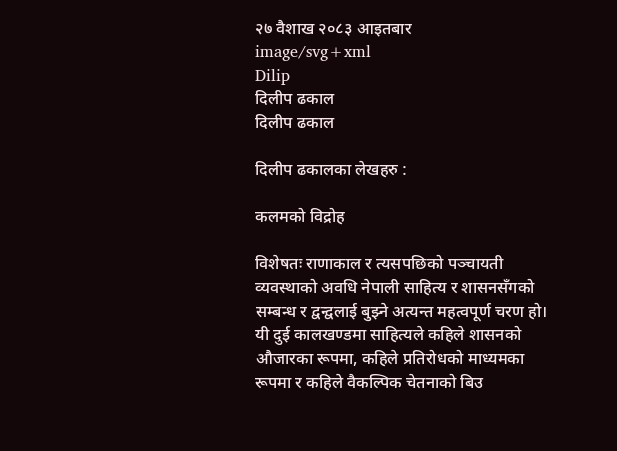२७ वैशाख २०८३ आइतबार
image/svg+xml
Dilip
दिलीप ढकाल
दिलीप ढकाल

दिलीप ढकालका लेखहरु :

कलमको विद्रोह

विशेषतः राणाकाल र त्यसपछिको पञ्चायती व्यवस्थाको अवधि नेपाली साहित्य र शासनसँगको सम्बन्ध र द्वन्द्वलाई बुझ्ने अत्यन्त महत्वपूर्ण चरण हो। यी दुई कालखण्डमा साहित्यले कहिले शासनको औजारका रूपमा, कहिले प्रतिरोधको माध्यमका रूपमा र कहिले वैकल्पिक चेतनाको बिउ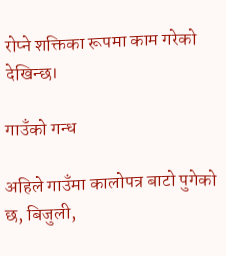रोप्ने शक्तिका रूपमा काम गरेको देखिन्छ।

गाउँको गन्ध

अहिले गाउँमा कालोपत्र बाटो पुगेको छ, बिजुली,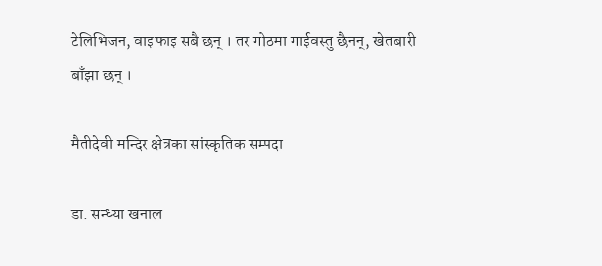टेलिभिजन, वाइफाइ सबै छन् । तर गोठमा गाईवस्तु छैनन्, खेतबारी बाँझा छन् ।

मैतीदेवी मन्दिर क्षेत्रका सांस्कृतिक सम्पदा

डा. सन्ध्या खनाल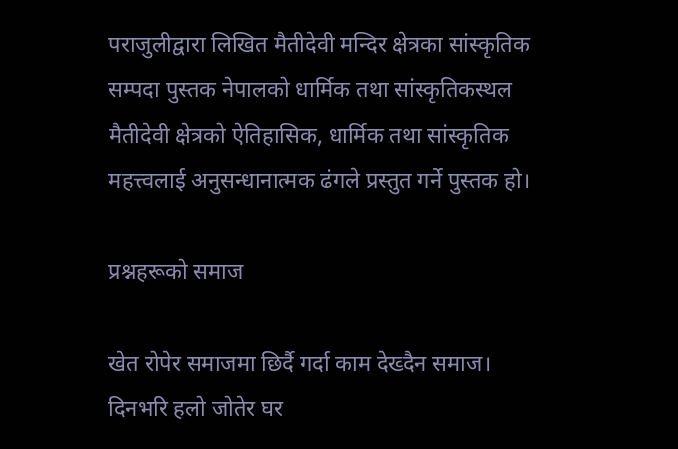पराजुलीद्वारा लिखित मैतीदेवी मन्दिर क्षेत्रका सांस्कृतिक सम्पदा पुस्तक नेपालको धार्मिक तथा सांस्कृतिकस्थल मैतीदेवी क्षेत्रको ऐतिहासिक, धार्मिक तथा सांस्कृतिक महत्त्वलाई अनुसन्धानात्मक ढंगले प्रस्तुत गर्ने पुस्तक हो।

प्रश्नहरूको समाज

खेत रोपेर समाजमा छिर्दै गर्दा काम देख्दैन समाज। दिनभरि हलो जोतेर घर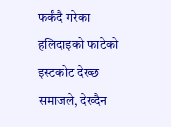फर्कंदै गरेका हलिदाइको फाटेको इस्टकोट देख्छ समाजले, देख्दैन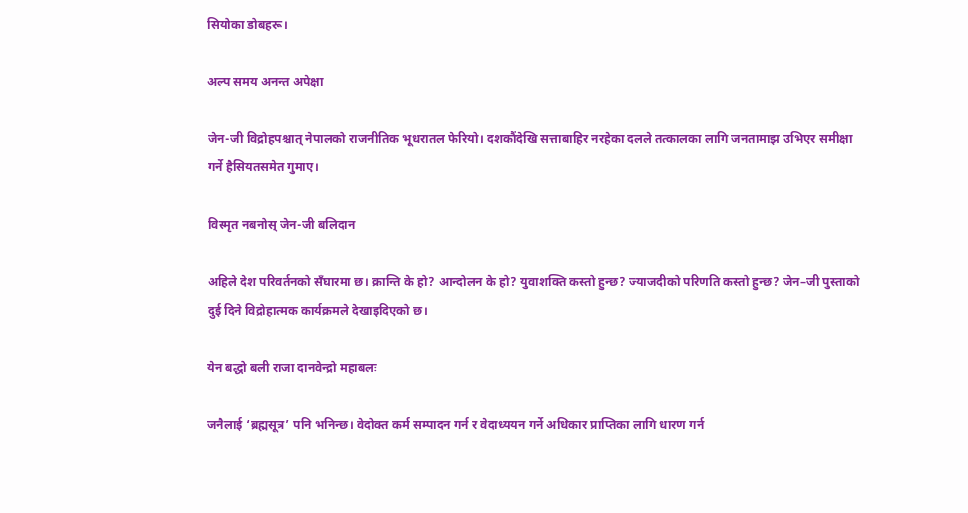सियोका डोबहरू।

अल्प समय अनन्त अपेक्षा

जेन-जी विद्रोहपश्चात् नेपालको राजनीतिक भूधरातल फेरियो। दशकौंदेखि सत्ताबाहिर नरहेका दलले तत्कालका लागि जनतामाझ उभिएर समीक्षा गर्ने हैसियतसमेत गुमाए।

विस्मृत नबनोस् जेन-जी बलिदान

अहिले देश परिवर्तनको सँघारमा छ। क्रान्ति के हो? आन्दोलन के हो? युवाशक्ति कस्तो हुन्छ? ज्याजदीको परिणति कस्तो हुन्छ? जेन–जी पुस्ताको दुई दिने विद्रोहात्मक कार्यक्रमले देखाइदिएको छ।

येन बद्धो बली राजा दानवेन्द्रो महाबलः

जनैलाई ‘ब्रह्मसूत्र’ पनि भनिन्छ। वेदोक्त कर्म सम्पादन गर्न र वेदाध्ययन गर्ने अधिकार प्राप्तिका लागि धारण गर्न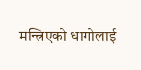मन्त्रिएको धागोलाई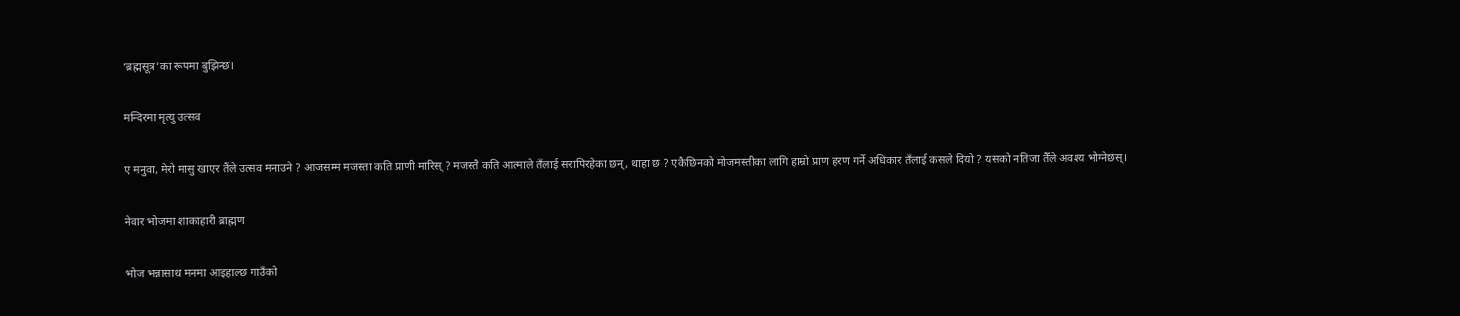‘ब्रह्मसूत्र’का रूपमा बुझिन्छ।

मन्दिरमा मृत्यु उत्सव

ए मनुवा, मेरो मासु खाएर तैंले उत्सव मनाउने ? आजसम्म मजस्ता कति प्राणी मारिस् ? मजस्तै कति आत्माले तँलाई सरापिरहेका छन्, थाहा छ ? एकैछिनको मोजमस्तीका लागि हाम्रो प्राण हरण गर्ने अधिकार तँलाई कसले दियो ? यसको नतिजा तैँले अवश्य भोग्नेछस्।

नेवार भोजमा शाकाहारी ब्राह्मण

भोज भन्नासाथ मनमा आइहाल्छ गाउँको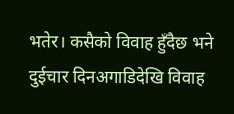भतेर। कसैको विवाह हुँदैछ भने दुईचार दिनअगाडिदेखि विवाह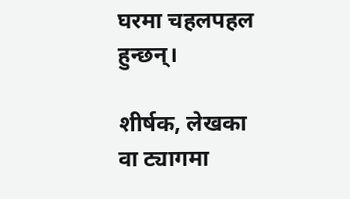घरमा चहलपहल हुन्छन्।

शीर्षक, लेखका वा ट्यागमा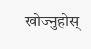खोज्नुहोस्